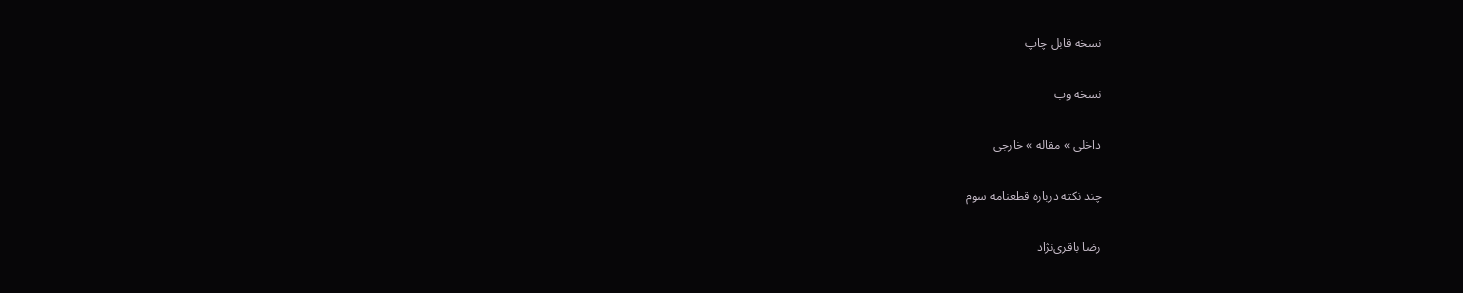نسخه قابل چاپ

نسخه وب

داخلی » مقاله » خارجی

چند نکته درباره قطعنامه سوم

رضا باقری‌نژاد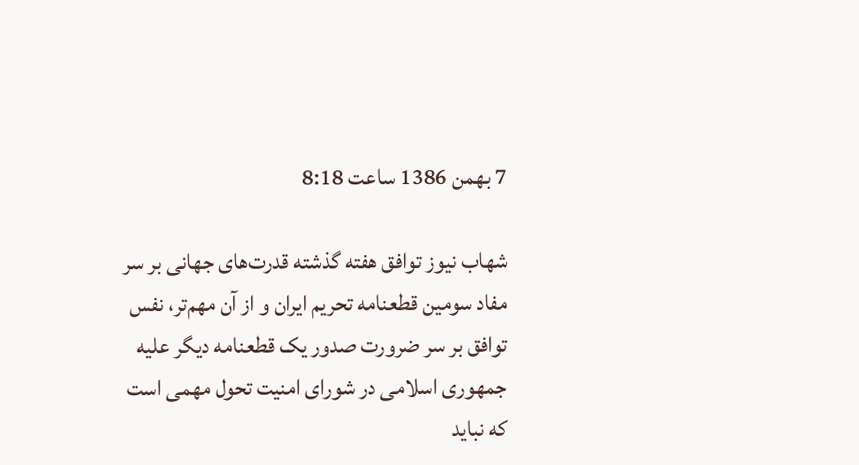7 بهمن 1386 ساعت 8:18

شهاب نیوز توافق هفته گذشته قدرت‌های جهانی بر سر مفاد سومین قطعنامه تحریم ایران و از آن مهم‌تر، نفس توافق بر سر ضرورت صدور یک قطعنامه دیگر علیه جمهوری اسلامی در شورای امنیت تحول مهمی است که نباید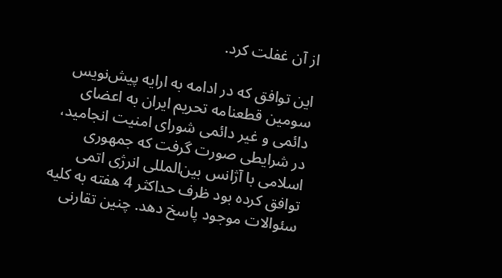از آن غفلت کرد.

این توافق که در ادامه به ارایه پیش‌نویس سومین قطعنامه تحریم ایران به اعضای دائمی و غیر دائمی شورای امنیت انجامید، در شرایطی صورت گرفت که جمهوری اسلامی با آژانس بین‌المللی انرژی اتمی توافق کرده بود ظرف حداکثر 4 هفته به کلیه سئوالات موجود پاسخ دهد. چنین تقارنی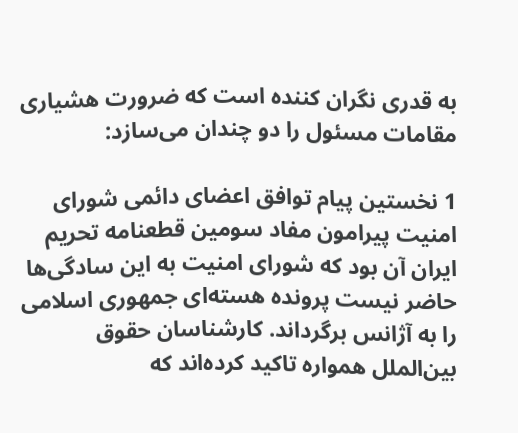به قدری نگران کننده است که ضرورت هشیاری مقامات مسئول را دو چندان می‌سازد:

1 نخستین پیام توافق اعضای دائمی شورای امنیت پیرامون مفاد سومین قطعنامه تحریم ایران آن بود که شورای امنیت به این سادگی‌ها حاضر نیست پرونده هسته‌ای جمهوری اسلامی را به آژانس برگرداند. کارشناسان حقوق بین‌الملل همواره تاکید کرده‌اند که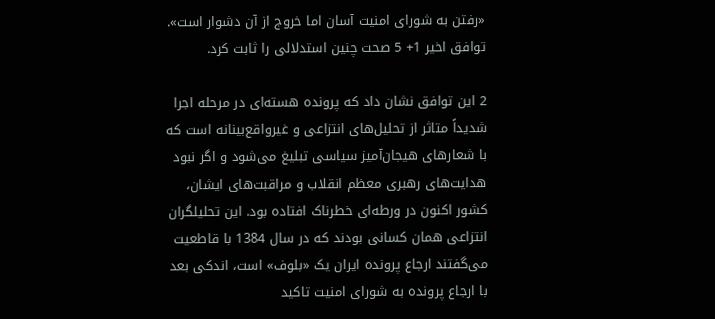«رفتن به شورای امنیت آسان اما خروج از آن دشوار است». توافق اخیر 1+ 5 صحت چنین استدلالی را ثابت کرد.

2 این توافق نشان داد که پرونده هسته‌ای در مرحله اجرا شدیداً متاثر از تحلیل‌های انتزاعی و غیرواقع‌بینانه است که با شعارهای هیجان‌آمیز سیاسی تبلیغ می‌شود و اگر نبود هدایت‌های رهبری معظم انقلاب و مراقبت‌های ایشان، کشور اکنون در ورطه‌ای خطرناک افتاده بود. این تحلیلگران انتزاعی همان کسانی بودند که در سال 1384 با قاطعیت می‌گفتند ارجاع پرونده ایران یک «بلوف» است، اندکی بعد با ارجاع پرونده به شورای امنیت تاکید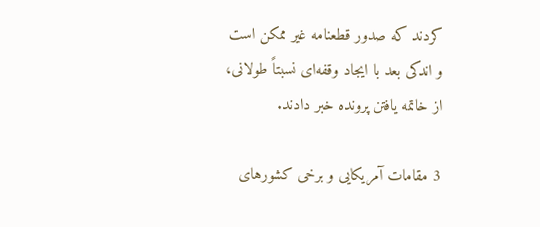کردند که صدور قطعنامه غیر ممکن است و اندکی بعد با ایجاد وقفه‌ای نسبتاً طولانی، از خاتمه یافتن پرونده خبر دادند.

3 مقامات آمریکایی و برخی کشورهای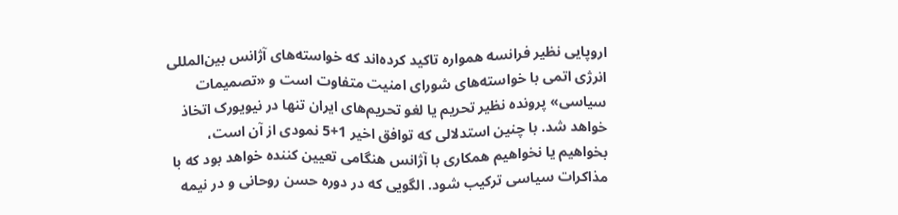اروپایی نظیر فرانسه همواره تاکید کرده‌اند که خواسته‌های آژانس بین‌المللی انرژی اتمی با خواسته‌های شورای امنیت متفاوت است و «تصمیمات سیاسی» پرونده نظیر تحریم یا لغو تحریم‌های ایران تنها در نیویورک اتخاذ خواهد شد. با چنین استدلالی که توافق اخیر 1+5 نمودی از آن است، بخواهیم یا نخواهیم همکاری با آژانس هنگامی تعیین کننده خواهد بود که با مذاکرات سیاسی ترکیب شود. الگویی که در دوره حسن روحانی و در نیمه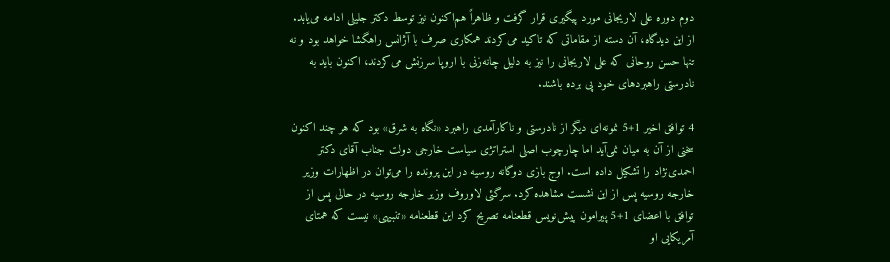دوم دوره علی لاریجانی مورد پیگیری قرار گرفت و ظاهراً هم‌اکنون نیز توسط دکتر جلیلی ادامه می‌یابد. از این دیدگاه، آن دسته از مقاماتی که تاکید می‌کردند همکاری صرف با آژانس راهگشا خواهد بود و نه تنها حسن روحانی که علی لاریجانی را نیز به دلیل چانه‌زنی با اروپا سرزنش می‌کردند، اکنون باید به نادرستی راهبردهای خود پی برده باشند.

4 توافق اخیر 1+5 نمونه‌ای دیگر از نادرستی و ناکارآمدی راهبرد «نگاه به شرق» بود که هر چند اکنون سخنی از آن به میان نمی‌آید اما چارچوب اصلی استراتژی سیاست خارجی دولت جناب آقای دکتر احمدی‌نژاد را تشکیل داده است. اوج بازی دوگانه روسیه در این پرونده را می‌توان در اظهارات وزیر خارجه روسیه پس از این نشست مشاهده کرد. سرگئی لاوروف وزیر خارجه روسیه در حالی پس از توافق با اعضای 1+5 پیرامون پیش‌نویس قطعنامه تصریح کرد این قطعنامه «تنبیهی» نیست که همتای آمریکایی او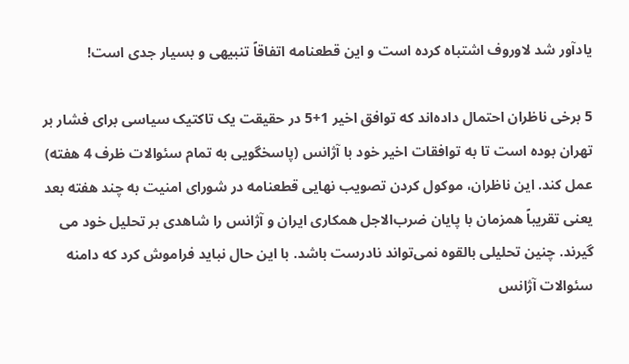یادآور شد لاوروف اشتباه کرده است و این قطعنامه اتفاقاً تنبیهی و بسیار جدی است!

5 برخی ناظران احتمال داده‌اند که توافق اخیر 1+5 در حقیقت یک تاکتیک سیاسی برای فشار بر تهران بوده است تا به توافقات اخیر خود با آژانس (پاسخگویی به تمام سئوالات ظرف 4 هفته) عمل کند. این ناظران، موکول کردن تصویب نهایی قطعنامه در شورای امنیت به چند هفته بعد یعنی تقریباً همزمان با پایان ضرب‌الاجل همکاری ایران و آژانس را شاهدی بر تحلیل خود می گیرند. چنین تحلیلی بالقوه نمی‌تواند نادرست باشد. با این حال نباید فراموش کرد که دامنه سئوالات آژانس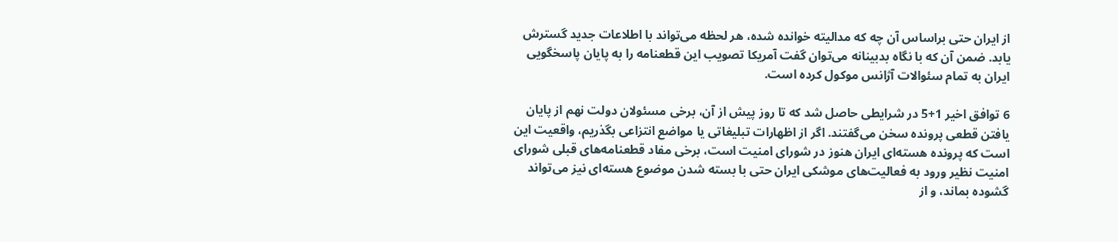از ایران حتی براساس آن چه که مدالیته خوانده شده، هر لحظه می‌تواند با اطلاعات جدید گسترش یابد. ضمن آن که با نگاه بدبینانه می‌توان گفت آمریکا تصویب این قطعنامه را به پایان پاسخگویی ایران به تمام سئوالات آژانس موکول کرده است.

6 توافق اخیر 1+5 در شرایطی حاصل شد که تا روز پیش از آن، برخی مسئولان دولت نهم از پایان یافتن قطعی پرونده سخن می‌گفتند. اگر از اظهارات تبلیغاتی یا مواضع انتزاعی بگذریم، واقعیت این است که پرونده هسته‌ای ایران هنوز در شورای امنیت است، برخی مفاد قطعنامه‌های قبلی شورای امنیت نظیر ورود به فعالیت‌های موشکی ایران حتی با بسته شدن موضوع هسته‌ای نیز می‌تواند گشوده بماند، و از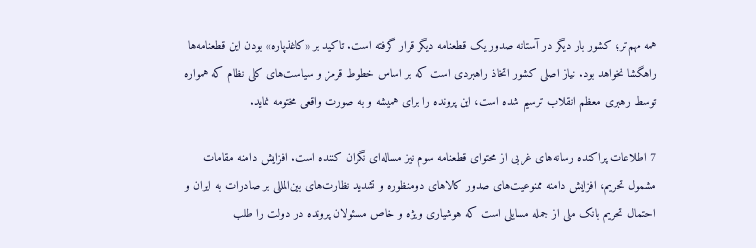همه مهم‌تر؛ کشور بار دیگر در آستانه صدور یک قطعنامه دیگر قرار گرفته است. تاکید بر «کاغذپاره» بودن این قطعنامه‌ها راهگشا نخواهد بود. نیاز اصلی کشور اتخاذ راهبردی است که بر اساس خطوط قرمز و سیاست‌های کلی نظام که همواره توسط رهبری معظم انقلاب ترسیم شده است، این پرونده را برای همیشه و به صورت واقعی مختومه نماید.

7 اطلاعات پراکنده رسانه‌های غربی از محتوای قطعنامه سوم نیز مساله‌ای نگران کننده است. افزایش دامنه مقامات مشمول تحریم، افزایش دامنه ممنوعیت‌های صدور کالاهای دومنظوره و تشدید نظارت‌های بین‌المللی بر صادرات به ایران و احتمال تحریم بانک ملی از جمله مسایلی است که هوشیاری ویژه و خاص مسئولان پرونده در دولت را طلب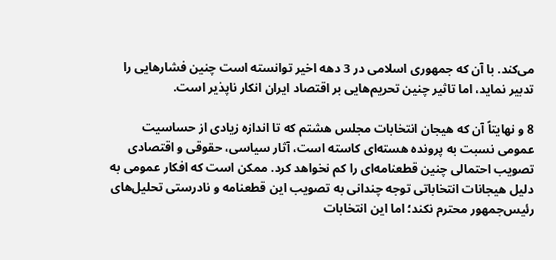می‌کند. با آن که جمهوری اسلامی در 3 دهه اخیر توانسته است چنین فشارهایی را تدبیر نماید، اما تاثیر چنین تحریم‌هایی بر اقتصاد ایران انکار ناپذیر است.

8 و نهایتاً آن که هیجان انتخابات مجلس هشتم که تا اندازه زیادی از حساسیت عمومی نسبت به پرونده هسته‌ای کاسته است، آثار سیاسی، حقوقی و اقتصادی تصویب احتمالی چنین قطعنامه‌ای را کم نخواهد کرد. ممکن است که افکار عمومی به دلیل هیجانات انتخاباتی توجه چندانی به تصویب این قطعنامه و نادرستی تحلیل‌های رئیس‌جمهور محترم نکند؛ اما این انتخابات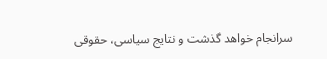سرانجام خواهد گذشت و نتایج سیاسی، حقوقی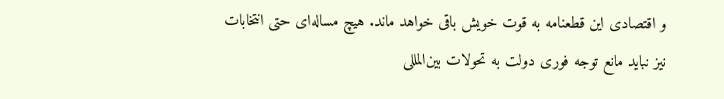و اقتصادی این قطعنامه به قوت خویش باقی خواهد ماند. هیچ مساله‌ای حتی انتخابات نیز نباید مانع توجه فوری دولت به تحولات بین‌المللی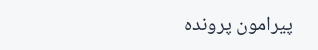پیرامون پرونده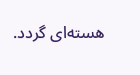هسته‌ای گردد.